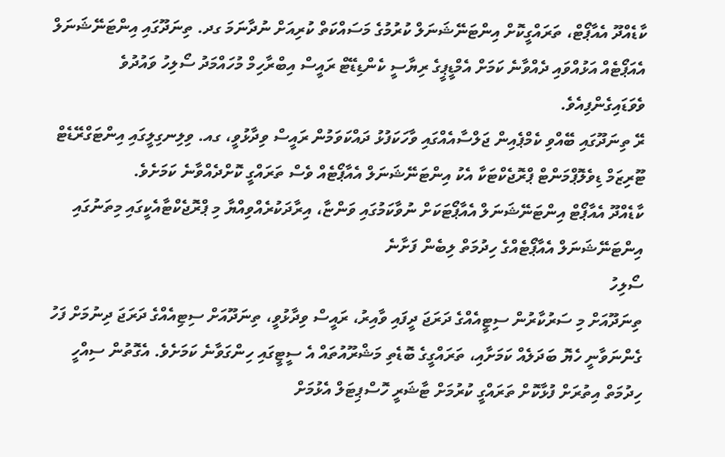ކާޑެއްދޫ އެއާޕޯޓް، ތަރައްގީކޮށް އިންޓަނޭޝަނަލް ކުރުމުގެ މަސައްކަތް ކުރިއަށް ނުދާނަމަ ގދ. ތިނަދޫގައި އިންޓަނޭޝަނަލް އެއަޕޯޓެއް އަޅުއްވައި ދެއްވާނެ ކަމަށް އެމްޑީޕީގެ ރިޔާސީ ކެންޑިޑޭޓް ރައީސް އިބްރާހިމް މުހައްމަދު ސޯލިހު ވައުދުވެ ވެވަޑައިގެންފިއެވެ.
ރޭ ތިނަދޫގައި ބޭއްވި ކެމްޕެއިން ޖަލްސާއެއްގައި ވާހަކަފުޅު ދައްކަވަމުން ރައީސް ވިދާޅުވީ، ގއ. ވިލިނގިލީގައި އިންޓަގްރޭޑެޓް ޓޫރިޒަމް ޑިވެލޮޕްމަންޓް ޕްރޮޖެކްޓަކާ އެކު އިންޓަނޭޝަނަލް އެއާޕޯޓެއް ވެސް ތަރައްގީ ކޮށްދެއްވާނެ ކަމަށެވެ.
ކާޑެއްދޫ އެއާޕޯޓް އިންޓަނޭޝަނަލް އެއާޕޯޓަކަށް ނުވާކަމުގައި ވަންޏާ، އިރާދަކުރެއްވިއްޔާ މި ޕްރޮޖެކްޓާއެކީގައި މިތަނުގައި އިންޓަނޭޝަނަލް އެއާޕޯޓެއްގެ ހިދުމަތް ލިބެން ފަށާނެ
ސޯލިހު
ތިނަދޫއަށް މި ސަރުކާރުން ސިޓީއެއްގެ ދަރަޖަ ދީފައި ވާއިރު، ރައީސް ވިދާޅުވީ، ތިނަދޫއަށް ސިޓިއެއްގެ ދަރަޖަ ދިނުމަށް ފަހު ގެންނަވާނީ ހެޔޮ ބަދަލެއް ކަމަށާއި، ތަރައްގީގެ ބޮޑެތި މަޝްރޫއުތައް އެ ސީޓީގައި ހިންގަވާނެ ކަމަށެވެ. އެގޮތުން ސިއްހީ ހިދުމަތް އިތުރަށް ފުޅާކޮށް ތަރައްގީ ކުރުމަށް ޓާޝަރީ ހޮސްޕިޓަލް އެޅުމަށް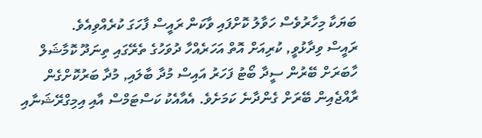ބަޔަކާ މިހާރުވެސް ހަވާލު ކޮށްފައި ވާކަން ރައީސް ފާހަގަ ކުރެއްވިއެވެ.
ރައީސް ވިދާޅުވީ, ކުރިއަށް އޮތް އަހަރެއްހާ ދުވަހުގެ ތެރޭގައި ތިނަދޫ ކޮމާޝަލް ހާބަރަށް ބޭރުން ސީދާ ބޯޓު ފަހަރު އައިސް މުދާ ބާލައި, މުދާ ބަރުކޮށްގެން ރާއްޖެއިން ބޭރަށް ގެންދާނެ ކަމަށެވެ. އެއާއެކު ކަސްޓަމްސް އާއި އިމިގްރޭޝަނާއި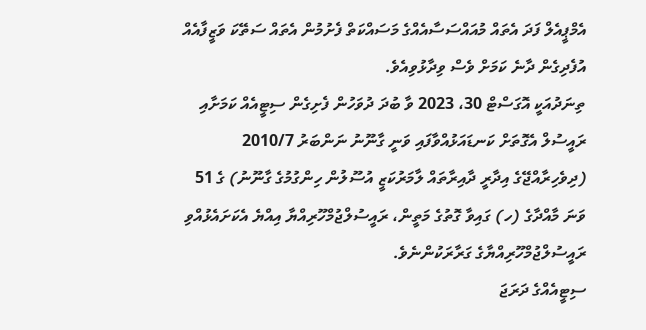އެމްޕީއެލް ފަދަ އެތައް މުއައްސަސާއެއްގެ މަސައްކަތް ފެށުމުން އެތައް ސަތޭކަ ވަޒީފާއެއް އުފެދިގެން ދާނެ ކަމަށް ވެސް ވިދާޅުވިއެވެ.
ތިނަދުއަކީ އޮގަސްޓް 30، 2023 ވާ ބުދަ ދުވަހުން ފެށިގެން ސިޓީއެއް ކަމަށާއި ރައީސުލް އެގޮތަށް ކަނޑައަޅުއްވާފައި ވަނީ ގާނޫނު ނަންބަރު 2010/7 (ދިވެހިރާއްޖޭގެ އިދާރީ ދާއިރާތައް ލާމަރުކަޒީ އުސޫލުން ހިންގުމުގެ ގާނޫނު) ގެ 51 ވަނަ މާއްދާގެ (ހ) ގައިވާ ގޮތުގެ މަތީން، ރައީސުލްޖުމްހޫރިއްޔާ އިއްޔެ އެކަށައެޅުއްވި ރައީސުލްޖުމްހޫރިއްޔާގެ ގަރާރަކުންނެވެ.
ސިޓީއެއްގެ ދަރަޖަ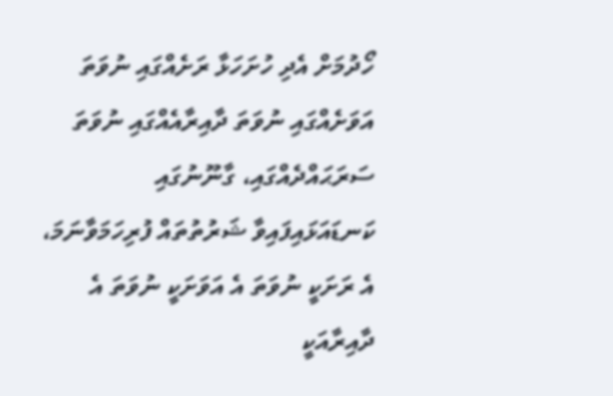ހޯދުމަށް އެދި ހުށަހަޅާ ރަށެއްގައި ނުވަތަ އަވަށެއްގައި ނުވަތަ ދާއިރާއެއްގައި ނުވަތަ ސަރަޙައްދެއްގައި، ގާނޫނުގައި ކަނޑައަޅައިފައިވާ ޝަރުތުތައް ފުރިހަމަވާނަމަ، އެ ރަށަކީ ނުވަތަ އެ އަވަށަކީ ނުވަތަ އެ ދާއިރާއަކީ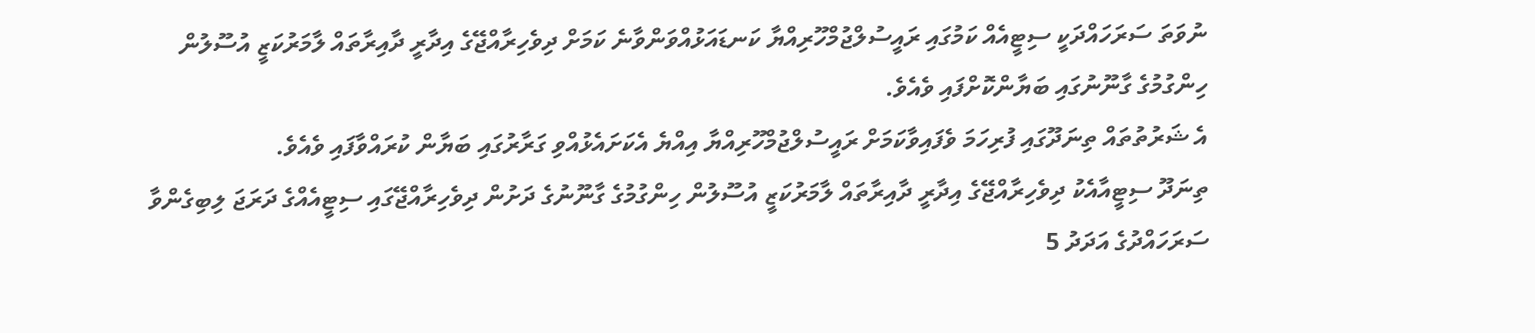ނުވަތަ ސަރަހައްދަކީ ސިޓީއެއް ކަމުގައި ރައީސުލްޖުމްހޫރިއްޔާ ކަނޑައަޅުއްވަންވާނެ ކަމަށް ދިވެހިރާއްޖޭގެ އިދާރީ ދާއިރާތައް ލާމަރުކަޒީ އުސޫލުން ހިންގުމުގެ ގާނޫނުގައި ބަޔާންކޮށްފައި ވެއެވެ.
އެ ޝަރުތުތައް ތިނަދޫގައި ފުރިހަމަ ވެފައިވާކަމަށް ރައީސުލްޖުމްހޫރިއްޔާ އިއްޔެ އެކަށައެޅުއްވި ގަރާރުގައި ބަޔާން ކުރައްވާފައި ވެއެވެ.
ތިނަދޫ ސިޓީއާއެކު ދިވެހިރާއްޖޭގެ އިދާރީ ދާއިރާތައް ލާމަރުކަޒީ އުސޫލުން ހިންގުމުގެ ގާނޫނުގެ ދަށުން ދިވެހިރާއްޖޭގައި ސިޓީއެއްގެ ދަރަޖަ ލިބިގެންވާ ސަރަހައްދުގެ އަދަދު 5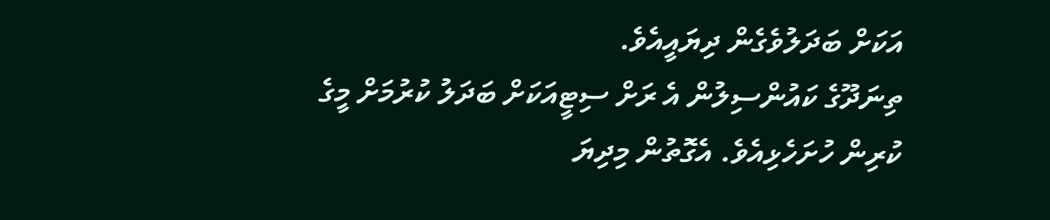އަކަށް ބަދަލުވެގެން ދިޔައީއެވެ.
ތިނަދޫގެ ކައުންސިލުން އެ ރަށް ސިޓީއަކަށް ބަދަލު ކުރުމަށް މީގެ ކުރިން ހުށަހެޅިއެވެ. އެގޮތުން މިދިޔަ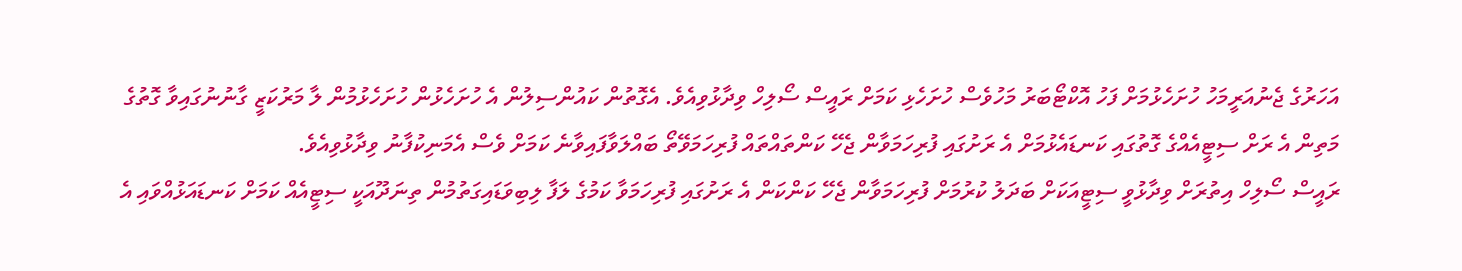އަހަރުގެ ޖެނުއަރީމަހު ހުށަހެޅުމަށް ފަހު އޮކްޓޯބަރު މަހުވެސް ހުށަހެޅި ކަމަށް ރައީސް ސޯލިހް ވިދާޅުވިއެވެ. އެގޮތުން ކައުންސިލުން އެ ހުށަހެޅުން ހުށަހެޅުމުން ލާ މަރުކަޒީ ގާނުނުގައިވާ ގޮތުގެ މަތިން އެ ރަށް ސިޓީއެއްގެ ގޮތުގައި ކަނޑައެޅުމަށް އެ ރަށުގައި ފުރިހަމަވާން ޖެހޭ ކަންތައްތައް ފުރިހަމަވޭތޯ ބައްލަވާފައިވާނެ ކަމަށް ވެސް އެމަނިކުފާނު ވިދާޅުވިއެވެ.
ރައީސް ސޯލިހް އިތުރަށް ވިދާޅުވީ ސިޓީއަކަށް ބަދަލު ކުރުމަށް ފުރިހަމަވާން ޖެހޭ ކަންކަން އެ ރަށުގައި ފުރިހަމަވާ ކަމުގެ ލަފާ ލިބިވަޑައިގަތުމުން ތިނަދޫއަކީ ސިޓީއެއް ކަމަށް ކަނޑައަޅުއްވައި އެ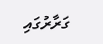ގަރާރުގައި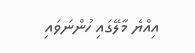އިއްޔެ މާލޭގައި ހުންނަވައި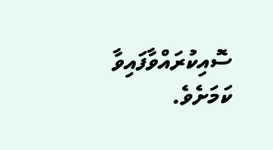ސޮއިކުރައްވާފައިވާ ކަމަށެވެ.